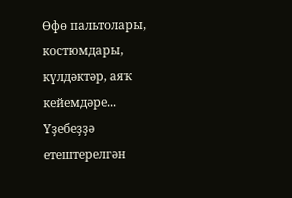Өфө пальтолары, костюмдары, күлдәктәр, аяҡ кейемдәре... Үҙебеҙҙә етештерелгән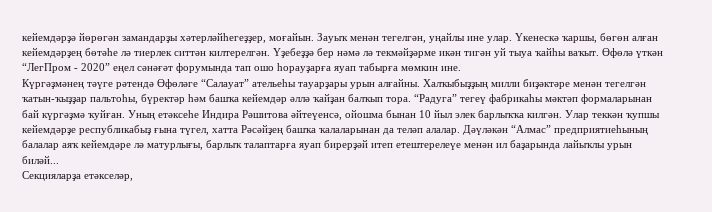кейемдәрҙә йөрөгән замандарҙы хәтерләйһегеҙҙер, моғайын. Зауыҡ менән тегелгән, уңайлы ине улар. Үкенескә ҡаршы, бөгөн алған кейемдәрҙең бөтәһе лә тиерлек ситтән килтерелгән. Үҙебеҙҙә бер нәмә лә текмәйҙәрме икән тигән уй тыуа ҡайһы ваҡыт. Өфөлә үткән “ЛегПром - 2020” еңел сәнәғәт форумында тап ошо һорауҙарға яуап табырға мөмкин ине.
Күргәҙмәнең тәүге рәтендә Өфөләге “Салауат” ательеһы тауарҙары урын алғайны. Халҡыбыҙҙың милли биҙәктәре менән тегелгән ҡатын-ҡыҙҙар пальтоһы, бүректәр һәм башҡа кейемдәр әллә ҡайҙан балҡып тора. “Радуга” тегеү фабрикаһы мәктәп формаларынан бай күргәҙмә ҡуйған. Уның етәксеһе Индира Рәшитова әйтеүенсә, ойошма бынан 10 йыл элек барлыҡҡа килгән. Улар теккән ҡупшы кейемдәрҙе республикабыҙ ғына түгел, хатта Рәсәйҙең башҡа ҡалаларынан да теләп алалар. Дәүләкән “Алмас” предприятиеһының балалар аяҡ кейемдәре лә матурлығы, барлыҡ талаптарға яуап бирерҙәй итеп етештерелеүе менән ил баҙарында лайыҡлы урын биләй...
Секцияларҙа етәкселәр,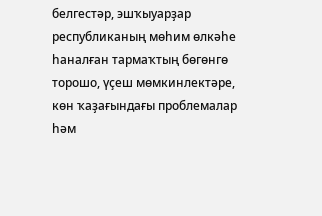белгестәр, эшҡыуарҙар республиканың мөһим өлкәһе һаналған тармаҡтың бөгөнгө торошо, үҫеш мөмкинлектәре, көн ҡаҙағындағы проблемалар һәм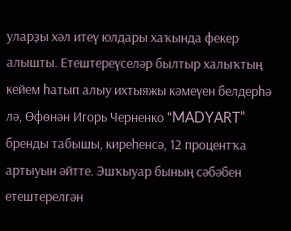уларҙы хәл итеү юлдары хаҡында фекер алышты. Етештереүселәр былтыр халыҡтың кейем һатып алыу ихтыяжы кәмеүен белдерһә лә, Өфөнән Игорь Черненко “MADYART” бренды табышы, киреһенсә, 12 процентҡа артыуын әйтте. Эшҡыуар бының сәбәбен етештерелгән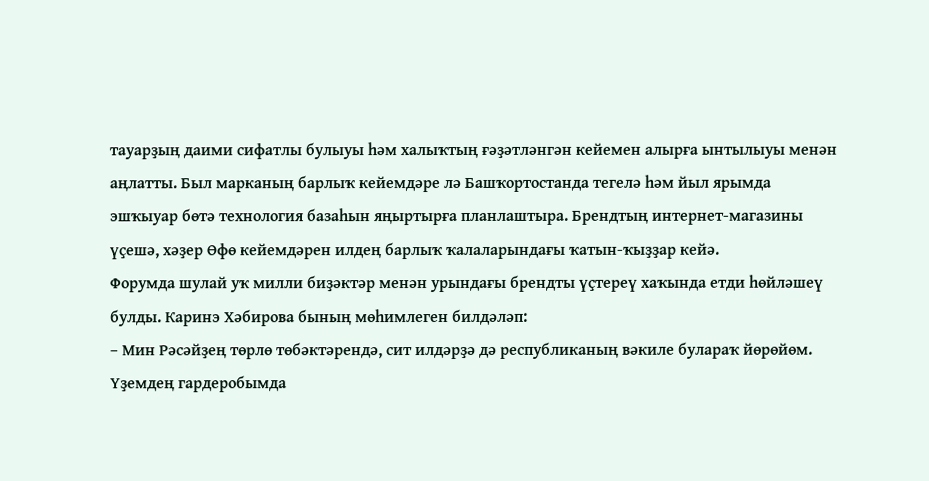тауарҙың даими сифатлы булыуы һәм халыҡтың ғәҙәтләнгән кейемен алырға ынтылыуы менән аңлатты. Был марканың барлыҡ кейемдәре лә Башҡортостанда тегелә һәм йыл ярымда эшҡыуар бөтә технология базаһын яңыртырға планлаштыра. Брендтың интернет-магазины үҫешә, хәҙер Өфө кейемдәрен илдең барлыҡ ҡалаларындағы ҡатын-ҡыҙҙар кейә.
Форумда шулай уҡ милли биҙәктәр менән урындағы брендты үҫтереү хаҡында етди һөйләшеү булды. Каринэ Хәбирова бының мөһимлеген билдәләп:
– Мин Рәсәйҙең төрлө төбәктәрендә, сит илдәрҙә дә республиканың вәкиле булараҡ йөрөйөм. Үҙемдең гардеробымда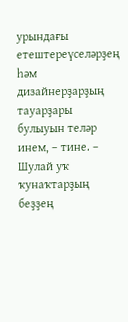урындағы етештереүселәрҙең һәм дизайнерҙарҙың тауарҙары булыуын теләр инем, – тине. – Шулай уҡ ҡунаҡтарҙың беҙҙең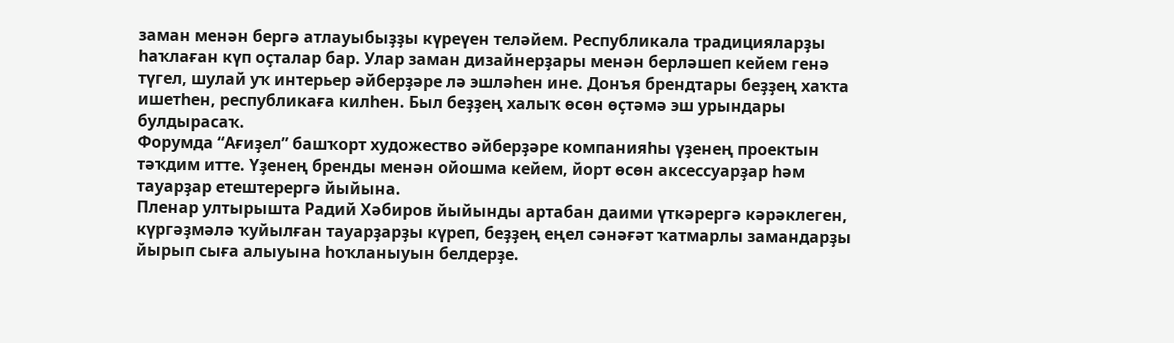заман менән бергә атлауыбыҙҙы күреүен теләйем. Республикала традицияларҙы һаҡлаған күп оҫталар бар. Улар заман дизайнерҙары менән берләшеп кейем генә түгел, шулай уҡ интерьер әйберҙәре лә эшләһен ине. Донъя брендтары беҙҙең хаҡта ишетһен, республикаға килһен. Был беҙҙең халыҡ өсөн өҫтәмә эш урындары булдырасаҡ.
Форумда “Ағиҙел” башҡорт художество әйберҙәре компанияһы үҙенең проектын тәҡдим итте. Үҙенең бренды менән ойошма кейем, йорт өсөн аксессуарҙар һәм тауарҙар етештерергә йыйына.
Пленар ултырышта Радий Хәбиров йыйынды артабан даими үткәрергә кәрәклеген, күргәҙмәлә ҡуйылған тауарҙарҙы күреп, беҙҙең еңел сәнәғәт ҡатмарлы замандарҙы йырып сыға алыуына һоҡланыуын белдерҙе.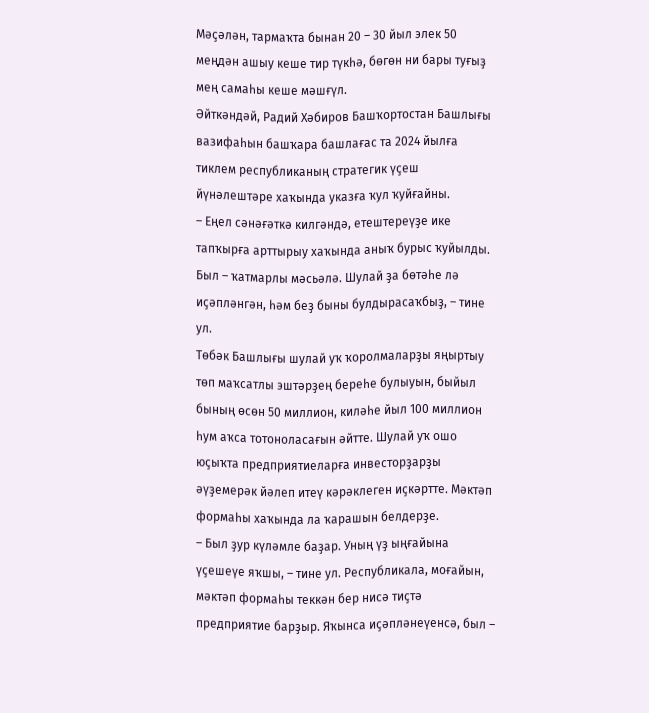Мәҫәлән, тармаҡта бынан 20 – 30 йыл элек 50 меңдән ашыу кеше тир түкһә, бөгөн ни бары туғыҙ мең самаһы кеше мәшғүл.
Әйткәндәй, Радий Хәбиров Башҡортостан Башлығы вазифаһын башҡара башлағас та 2024 йылға тиклем республиканың стратегик үҫеш йүнәлештәре хаҡында указға ҡул ҡуйғайны.
– Еңел сәнәғәткә килгәндә, етештереүҙе ике тапҡырға арттырыу хаҡында аныҡ бурыс ҡуйылды. Был – ҡатмарлы мәсьәлә. Шулай ҙа бөтәһе лә иҫәпләнгән, һәм беҙ быны булдырасаҡбыҙ, – тине ул.
Төбәк Башлығы шулай уҡ ҡоролмаларҙы яңыртыу төп маҡсатлы эштәрҙең береһе булыуын, быйыл бының өсөн 50 миллион, киләһе йыл 100 миллион һум аҡса тотоноласағын әйтте. Шулай уҡ ошо юҫыҡта предприятиеларға инвесторҙарҙы әүҙемерәк йәлеп итеү кәрәклеген иҫкәртте. Мәктәп формаһы хаҡында ла ҡарашын белдерҙе.
– Был ҙур күләмле баҙар. Уның үҙ ыңғайына үҫешеүе яҡшы, – тине ул. Республикала, моғайын, мәктәп формаһы теккән бер нисә тиҫтә предприятие барҙыр. Яҡынса иҫәпләнеүенсә, был –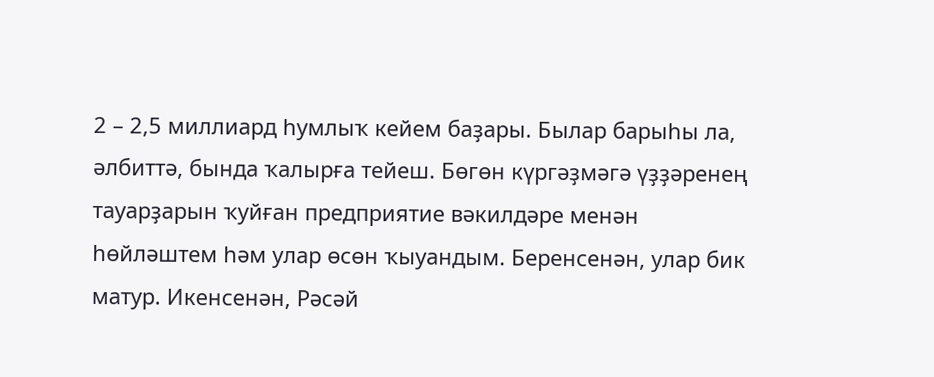2 – 2,5 миллиард һумлыҡ кейем баҙары. Былар барыһы ла, әлбиттә, бында ҡалырға тейеш. Бөгөн күргәҙмәгә үҙҙәренең тауарҙарын ҡуйған предприятие вәкилдәре менән һөйләштем һәм улар өсөн ҡыуандым. Беренсенән, улар бик матур. Икенсенән, Рәсәй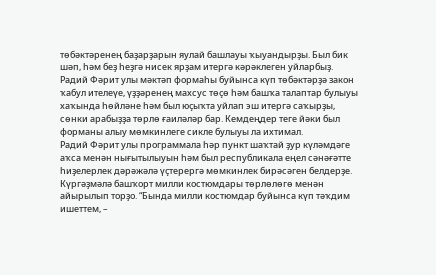төбәктәренең баҙарҙарын яулай башлауы ҡыуандырҙы. Был бик шәп, һәм беҙ һеҙгә нисек ярҙам итергә кәрәклеген уйларбыҙ.
Радий Фәрит улы мәктәп формаһы буйынса күп төбәктәрҙә закон ҡабул ителеүе, үҙҙәренең махсус төҫө һәм башҡа талаптар булыуы хаҡында һөйләне һәм был юҫыҡта уйлап эш итергә саҡырҙы, сөнки арабыҙҙа төрлө ғаиләләр бар. Кемдеңдер теге йәки был форманы алыу мөмкинлеге сикле булыуы ла ихтимал.
Радий Фәрит улы программала һәр пункт шаҡтай ҙур күләмдәге аҡса менән нығытылыуын һәм был республикала еңел сәнәғәтте һиҙелерлек дәрәжәлә үҫтерергә мөмкинлек бирәсәген белдерҙе.
Күргәҙмәлә башҡорт милли костюмдары төрлөлөгө менән айырылып торҙо. “Бында милли костюмдар буйынса күп тәҡдим ишеттем, –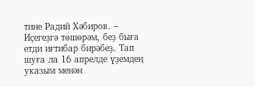тине Радий Хәбиров. – Иҫегеҙгә төшөрәм, беҙ быға етди иғтибар бирәбеҙ. Тап шуға ла 16 апрелде үҙемдең указым менән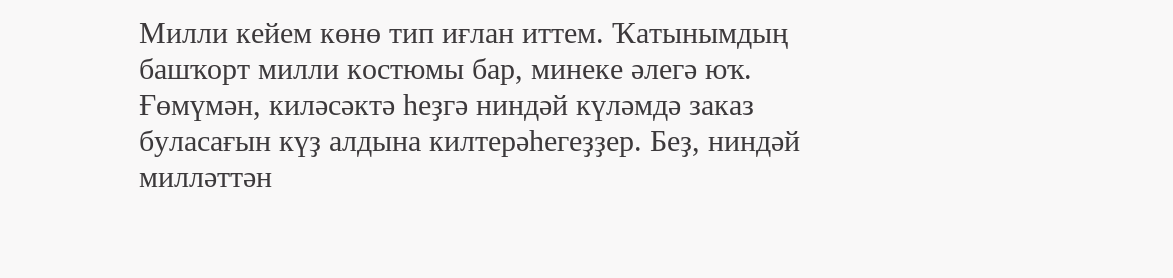Милли кейем көнө тип иғлан иттем. Ҡатынымдың башҡорт милли костюмы бар, минеке әлегә юҡ. Ғөмүмән, киләсәктә һеҙгә ниндәй күләмдә заказ буласағын күҙ алдына килтерәһегеҙҙер. Беҙ, ниндәй милләттән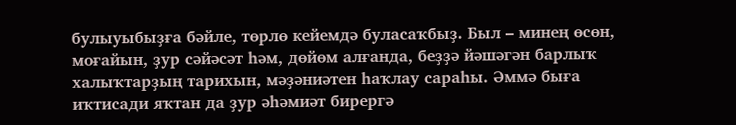булыуыбыҙға бәйле, төрлө кейемдә буласаҡбыҙ. Был – минең өсөн, моғайын, ҙур сәйәсәт һәм, дөйөм алғанда, беҙҙә йәшәгән барлыҡ халыҡтарҙың тарихын, мәҙәниәтен һаҡлау сараһы. Әммә быға иҡтисади яҡтан да ҙур әһәмиәт бирергә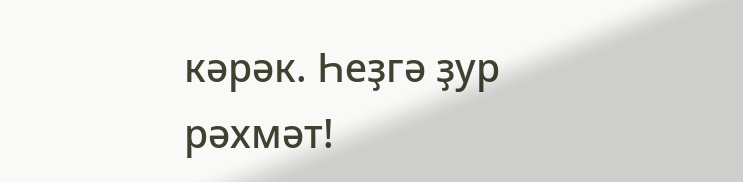кәрәк. Һеҙгә ҙур рәхмәт!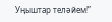Уңыштар теләйем!”